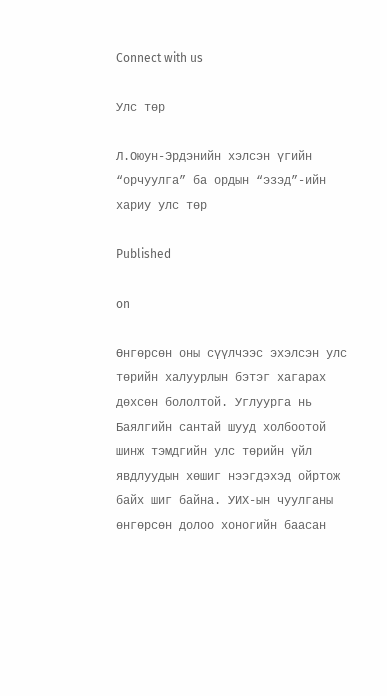Connect with us

Улс төр

Л.Оюун-Эрдэнийн хэлсэн үгийн “орчуулга” ба ордын “эзэд”-ийн хариу улс төр

Published

on

Өнгөрсөн оны сүүлчээс эхэлсэн улс төрийн халуурлын бэтэг хагарах дөхсөн бололтой. Углуурга нь Баялгийн сантай шууд холбоотой шинж тэмдгийн улс төрийн үйл явдлуудын хөшиг нээгдэхэд ойртож байх шиг байна. УИХ-ын чуулганы өнгөрсөн долоо хоногийн баасан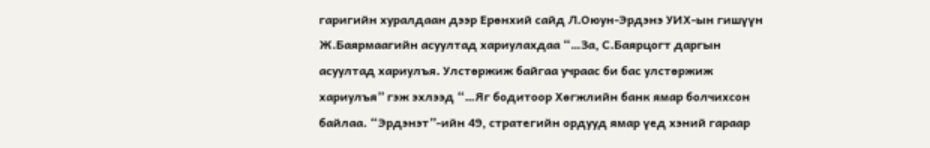гаригийн хуралдаан дээр Ерөнхий сайд Л.Оюун-Эрдэнэ УИХ-ын гишүүн Ж.Баярмаагийн асуултад хариулахдаа “…За, С.Баярцогт даргын асуултад хариулъя. Улстөржиж байгаа учраас би бас улстөржиж хариулъя” гэж эхлээд “…Яг бодитоор Хөгжлийн банк ямар болчихсон байлаа. “Эрдэнэт”-ийн 49, стратегийн ордууд ямар үед хэний гараар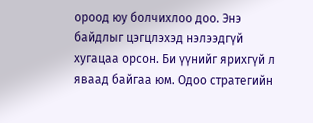ороод юу болчихлоо доо. Энэ байдлыг цэгцлэхэд нэлээдгүй хугацаа орсон. Би үүнийг ярихгүй л яваад байгаа юм. Одоо стратегийн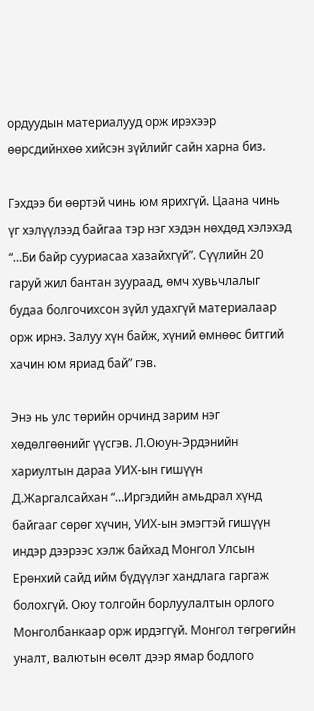ордуудын материалууд орж ирэхээр өөрсдийнхөө хийсэн зүйлийг сайн харна биз.

Гэхдээ би өөртэй чинь юм ярихгүй. Цаана чинь үг хэлүүлээд байгаа тэр нэг хэдэн нөхдөд хэлэхэд “…Би байр сууриасаа хазайхгүй”. Сүүлийн 20 гаруй жил бантан зуураад, өмч хувьчлалыг будаа болгочихсон зүйл удахгүй материалаар орж ирнэ. Залуу хүн байж, хүний өмнөөс битгий хачин юм яриад бай” гэв.

Энэ нь улс төрийн орчинд зарим нэг хөдөлгөөнийг үүсгэв. Л.Оюун-Эрдэнийн хариултын дараа УИХ-ын гишүүн Д.Жаргалсайхан “…Иргэдийн амьдрал хүнд байгааг сөрөг хүчин, УИХ-ын эмэгтэй гишүүн индэр дээрээс хэлж байхад Монгол Улсын Ерөнхий сайд ийм бүдүүлэг хандлага гаргаж болохгүй. Оюу толгойн борлуулалтын орлого Монголбанкаар орж ирдэггүй. Монгол төгрөгийн уналт, валютын өсөлт дээр ямар бодлого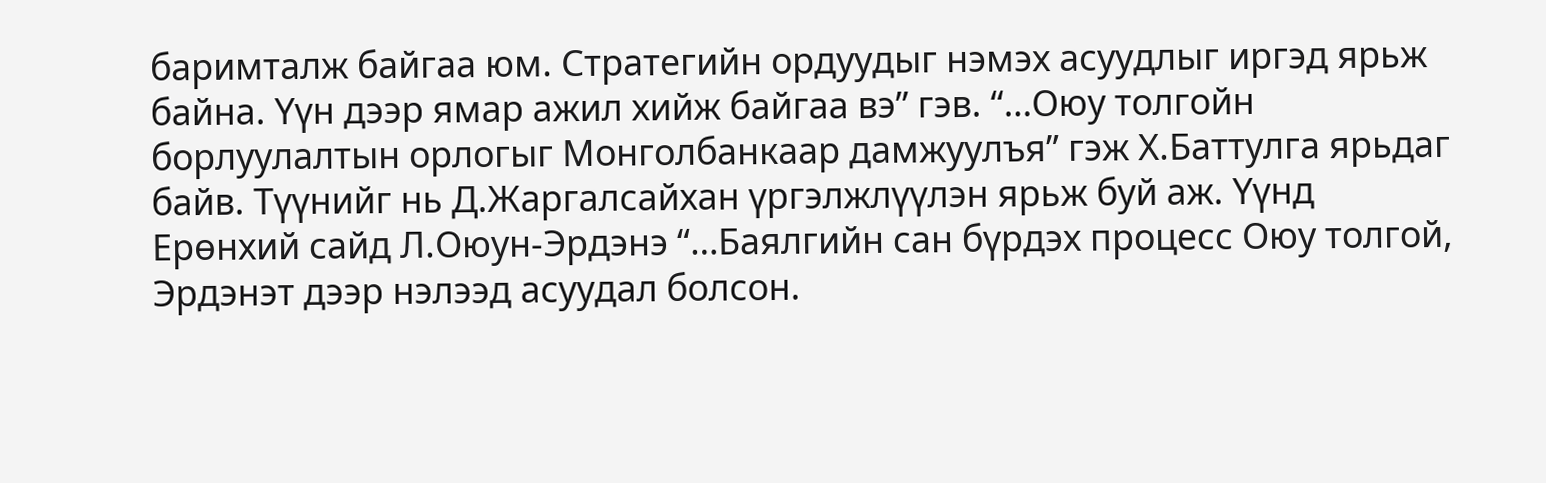баримталж байгаа юм. Стратегийн ордуудыг нэмэх асуудлыг иргэд ярьж байна. Үүн дээр ямар ажил хийж байгаа вэ” гэв. “…Оюу толгойн борлуулалтын орлогыг Монголбанкаар дамжуулъя” гэж Х.Баттулга ярьдаг байв. Түүнийг нь Д.Жаргалсайхан үргэлжлүүлэн ярьж буй аж. Үүнд Ерөнхий сайд Л.Оюун-Эрдэнэ “…Баялгийн сан бүрдэх процесс Оюу толгой, Эрдэнэт дээр нэлээд асуудал болсон.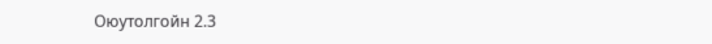Оюутолгойн 2.3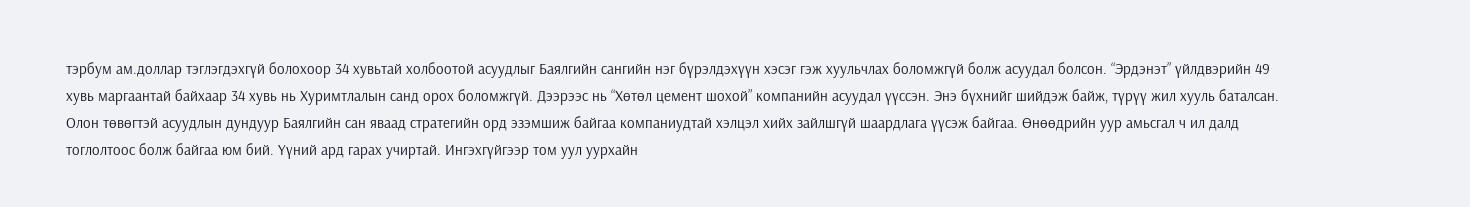тэрбум ам.доллар тэглэгдэхгүй болохоор 34 хувьтай холбоотой асуудлыг Баялгийн сангийн нэг бүрэлдэхүүн хэсэг гэж хуульчлах боломжгүй болж асуудал болсон. “Эрдэнэт” үйлдвэрийн 49 хувь маргаантай байхаар 34 хувь нь Хуримтлалын санд орох боломжгүй. Дээрээс нь “Хөтөл цемент шохой” компанийн асуудал үүссэн. Энэ бүхнийг шийдэж байж, түрүү жил хууль баталсан. Олон төвөгтэй асуудлын дундуур Баялгийн сан яваад стратегийн орд эзэмшиж байгаа компаниудтай хэлцэл хийх зайлшгүй шаардлага үүсэж байгаа. Өнөөдрийн уур амьсгал ч ил далд тоглолтоос болж байгаа юм бий. Үүний ард гарах учиртай. Ингэхгүйгээр том уул уурхайн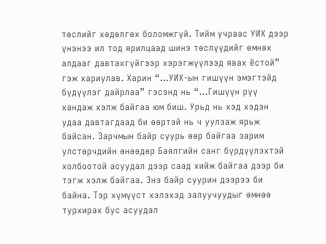төслийг хөдөлгөх боломжгүй. Тийм учраас УИХ дээр үнэнээ ил тод ярилцаад шинэ төслүүдийг өмнөх алдааг давтахгүйгээр хэрэгжүүлээд явах ёстой” гэж хариулав. Харин “…УИХ-ын гишүүн эмэгтэйд бүдүүлэг дайрлаа” гэсэнд нь “…Гишүүн рүү хандаж хэлж байгаа юм биш. Урьд нь хэд хэдэн удаа давтагдаад би өөртэй нь ч уулзаж ярьж байсан. Зарчмын байр суурь өөр байгаа зарим улстөрчдийн өнөөдөр Баялгийн санг бүрдүүлэхтэй холбоотой асуудал дээр саад хийж байгаа дээр би тэгж хэлж байгаа. Энэ байр суурин дээрээ би байна. Тэр хүмүүст хэлэхэд залуучуудыг өмнөө турхирах бус асуудал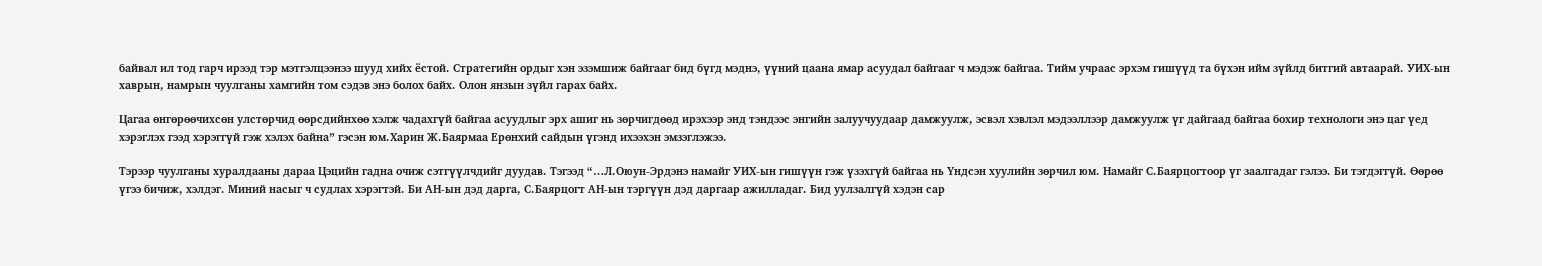байвал ил тод гарч ирээд тэр мэтгэлцээнээ шууд хийх ёстой. Стратегийн ордыг хэн эзэмшиж байгааг бид бүгд мэднэ, үүний цаана ямар асуудал байгааг ч мэдэж байгаа. Тийм учраас эрхэм гишүүд та бүхэн ийм зүйлд битгий автаарай. УИХ-ын хаврын, намрын чуулганы хамгийн том сэдэв энэ болох байх. Олон янзын зүйл гарах байх.

Цагаа өнгөрөөчихсөн улстөрчид өөрсдийнхөө хэлж чадахгүй байгаа асуудлыг эрх ашиг нь зөрчигдөөд ирэхээр энд тэндээс энгийн залуучуудаар дамжуулж, эсвэл хэвлэл мэдээллээр дамжуулж үг дайгаад байгаа бохир технологи энэ цаг үед хэрэглэх гээд хэрэггүй гэж хэлэх байна” гэсэн юм.Харин Ж.Баярмаа Ерөнхий сайдын үгэнд ихээхэн эмзэглэжээ.

Тэрээр чуулганы хуралдааны дараа Цэцийн гадна очиж сэтгүүлчдийг дуудав. Тэгээд “…Л.Оюун-Эрдэнэ намайг УИХ-ын гишүүн гэж үзэхгүй байгаа нь Үндсэн хуулийн зөрчил юм. Намайг С.Баярцогтоор үг заалгадаг гэлээ. Би тэгдэггүй. Өөрөө үгээ бичиж, хэлдэг. Миний насыг ч судлах хэрэгтэй. Би АН-ын дэд дарга, С.Баярцогт АН-ын тэргүүн дэд даргаар ажилладаг. Бид уулзалгүй хэдэн сар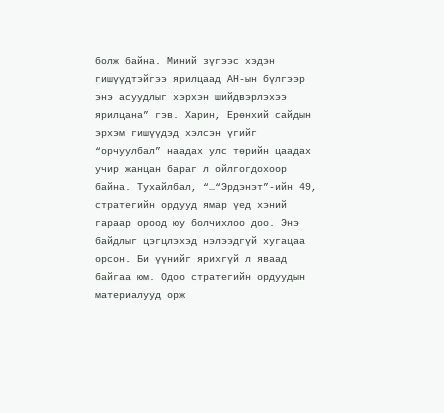болж байна. Миний зүгээс хэдэн гишүүдтэйгээ ярилцаад АН-ын бүлгээр энэ асуудлыг хэрхэн шийдвэрлэхээ ярилцана” гэв. Харин, Ерөнхий сайдын эрхэм гишүүдэд хэлсэн үгийг “орчуулбал” наадах улс төрийн цаадах учир жанцан бараг л ойлгогдохоор байна. Тухайлбал, “…“Эрдэнэт”-ийн 49, стратегийн ордууд ямар үед хэний гараар ороод юу болчихлоо доо. Энэ байдлыг цэгцлэхэд нэлээдгүй хугацаа орсон. Би үүнийг ярихгүй л яваад байгаа юм. Одоо стратегийн ордуудын материалууд орж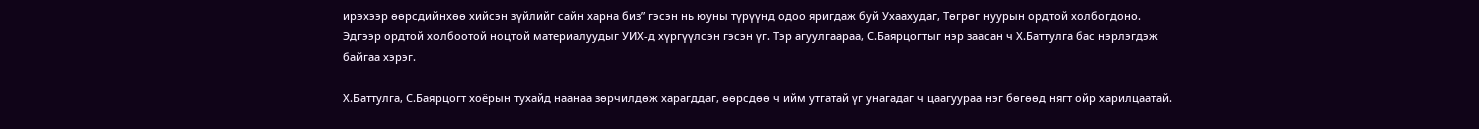ирэхээр өөрсдийнхөө хийсэн зүйлийг сайн харна биз” гэсэн нь юуны түрүүнд одоо яригдаж буй Ухаахудаг, Төгрөг нуурын ордтой холбогдоно. Эдгээр ордтой холбоотой ноцтой материалуудыг УИХ-д хүргүүлсэн гэсэн үг. Тэр агуулгаараа, С.Баярцогтыг нэр заасан ч Х.Баттулга бас нэрлэгдэж байгаа хэрэг.

Х.Баттулга, С.Баярцогт хоёрын тухайд наанаа зөрчилдөж харагддаг, өөрсдөө ч ийм утгатай үг унагадаг ч цаагуураа нэг бөгөөд нягт ойр харилцаатай.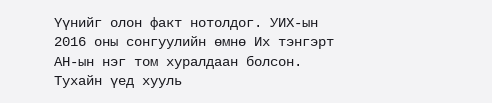Үүнийг олон факт нотолдог. УИХ-ын 2016 оны сонгуулийн өмнө Их тэнгэрт АН-ын нэг том хуралдаан болсон. Тухайн үед хууль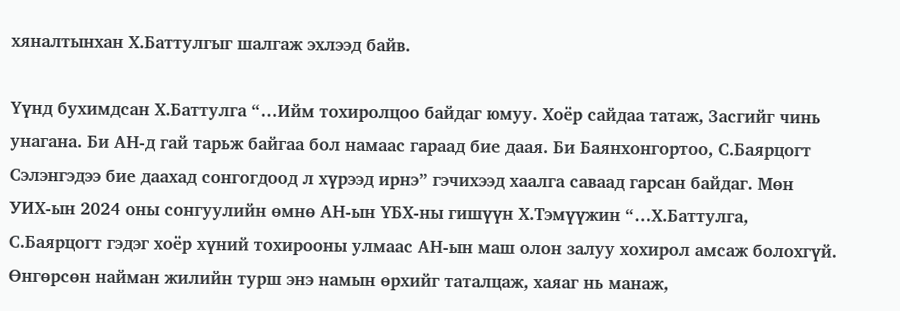хяналтынхан Х.Баттулгыг шалгаж эхлээд байв.

Үүнд бухимдсан Х.Баттулга “…Ийм тохиролцоо байдаг юмуу. Хоёр сайдаа татаж, Засгийг чинь унагана. Би АН-д гай тарьж байгаа бол намаас гараад бие даая. Би Баянхонгортоо, С.Баярцогт Сэлэнгэдээ бие даахад сонгогдоод л хүрээд ирнэ” гэчихээд хаалга саваад гарсан байдаг. Мөн УИХ-ын 2024 оны сонгуулийн өмнө АН-ын ҮБХ-ны гишүүн Х.Тэмүүжин “…Х.Баттулга, С.Баярцогт гэдэг хоёр хүний тохирооны улмаас АН-ын маш олон залуу хохирол амсаж болохгүй. Өнгөрсөн найман жилийн турш энэ намын өрхийг таталцаж, хаяаг нь манаж,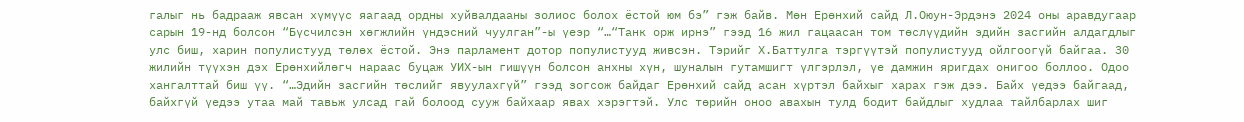галыг нь бадрааж явсан хүмүүс яагаад ордны хуйвалдааны золиос болох ёстой юм бэ” гэж байв. Мөн Ерөнхий сайд Л.Оюун-Эрдэнэ 2024 оны аравдугаар сарын 19-нд болсон “Бүсчилсэн хөгжлийн үндэсний чуулган”-ы үеэр “…“Танк орж ирнэ” гээд 16 жил гацаасан том төслүүдийн эдийн засгийн алдагдлыг улс биш, харин популистууд төлөх ёстой. Энэ парламент дотор популистууд живсэн. Тэрийг Х.Баттулга тэргүүтэй популистууд ойлгоогүй байгаа. 30 жилийн түүхэн дэх Ерөнхийлөгч нараас буцаж УИХ-ын гишүүн болсон анхны хүн, шуналын гутамшигт үлгэрлэл, үе дамжин яригдах онигоо боллоо. Одоо хангалттай биш үү. “…Эдийн засгийн төслийг явуулахгүй” гээд зогсож байдаг Ерөнхий сайд асан хүртэл байхыг харах гэж дээ. Байх үедээ байгаад, байхгүй үедээ утаа май тавьж улсад гай болоод сууж байхаар явах хэрэгтэй. Улс төрийн оноо авахын тулд бодит байдлыг худлаа тайлбарлах шиг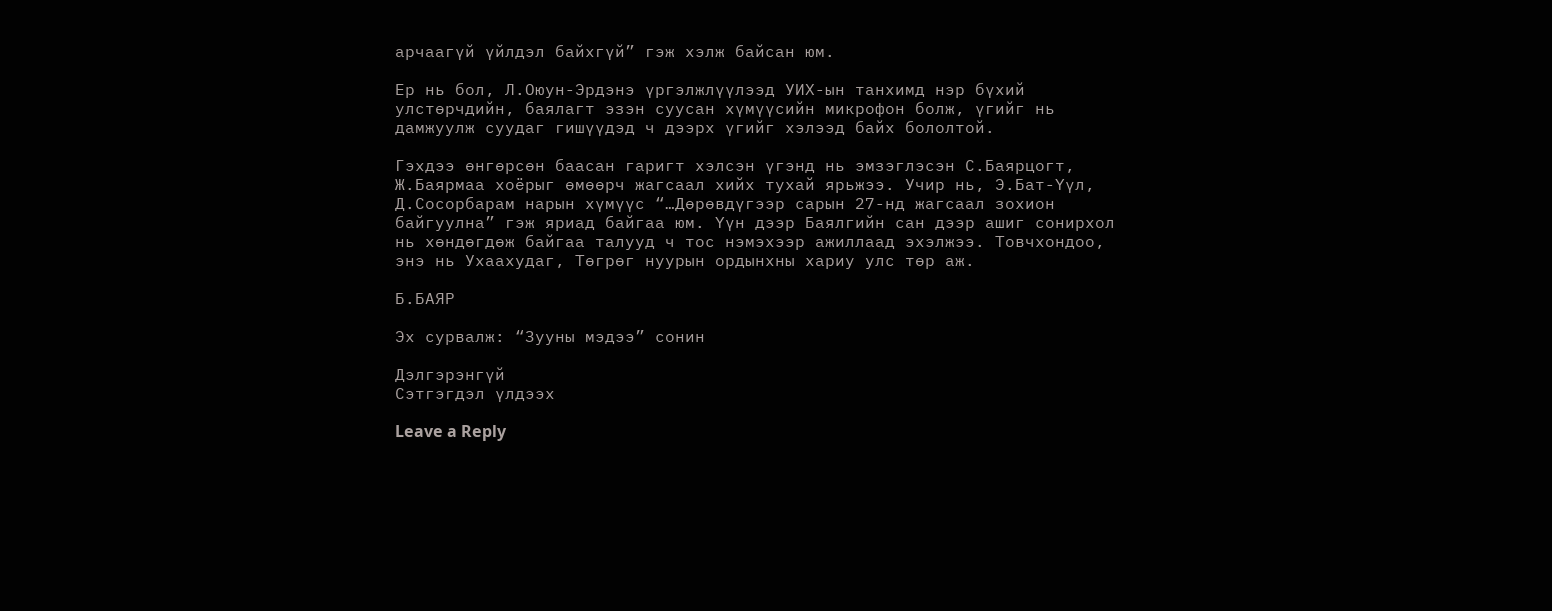арчаагүй үйлдэл байхгүй” гэж хэлж байсан юм.

Ер нь бол, Л.Оюун-Эрдэнэ үргэлжлүүлээд УИХ-ын танхимд нэр бүхий улстөрчдийн, баялагт эзэн суусан хүмүүсийн микрофон болж, үгийг нь дамжуулж суудаг гишүүдэд ч дээрх үгийг хэлээд байх бололтой.

Гэхдээ өнгөрсөн баасан гаригт хэлсэн үгэнд нь эмзэглэсэн С.Баярцогт, Ж.Баярмаа хоёрыг өмөөрч жагсаал хийх тухай ярьжээ. Учир нь, Э.Бат-Үүл, Д.Сосорбарам нарын хүмүүс “…Дөрөвдүгээр сарын 27-нд жагсаал зохион байгуулна” гэж яриад байгаа юм. Үүн дээр Баялгийн сан дээр ашиг сонирхол нь хөндөгдөж байгаа талууд ч тос нэмэхээр ажиллаад эхэлжээ. Товчхондоо, энэ нь Ухаахудаг, Төгрөг нуурын ордынхны хариу улс төр аж.

Б.БАЯР

Эх сурвалж: “Зууны мэдээ” сонин

Дэлгэрэнгүй
Сэтгэгдэл үлдээх

Leave a Reply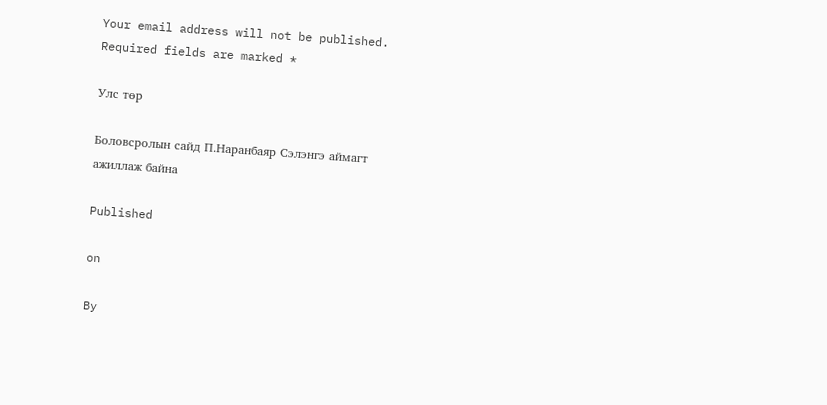Your email address will not be published. Required fields are marked *

Улс төр

Боловсролын сайд П.Наранбаяр Сэлэнгэ аймагт ажиллаж байна

Published

on

By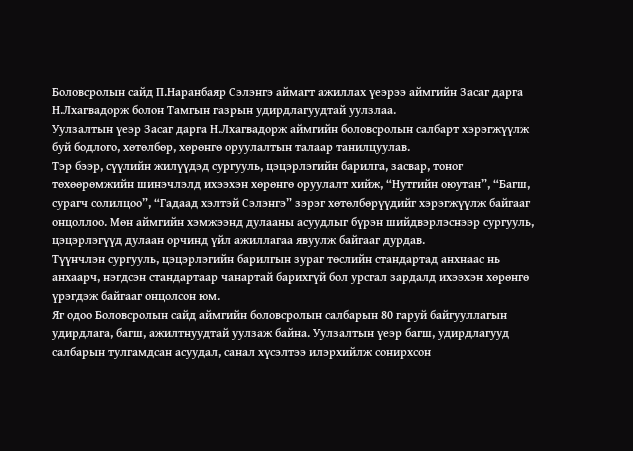Боловсролын сайд П.Наранбаяр Сэлэнгэ аймагт ажиллах үеэрээ аймгийн Засаг дарга Н.Лхагвадорж болон Тамгын газрын удирдлагуудтай уулзлаа.
Уулзалтын үеэр Засаг дарга Н.Лхагвадорж аймгийн боловсролын салбарт хэрэгжүүлж буй бодлого, хөтөлбөр, хөрөнгө оруулалтын талаар танилцуулав.
Тэр бээр, сүүлийн жилүүдэд сургууль, цэцэрлэгийн барилга, засвар, тоног төхөөрөмжийн шинэчлэлд ихээхэн хөрөнгө оруулалт хийж, “Нутгийн оюутан”, “Багш, сурагч солилцоо”, “Гадаад хэлтэй Сэлэнгэ” зэрэг хөтөлбөрүүдийг хэрэгжүүлж байгааг онцоллоо. Мөн аймгийн хэмжээнд дулааны асуудлыг бүрэн шийдвэрлэснээр сургууль, цэцэрлэгүүд дулаан орчинд үйл ажиллагаа явуулж байгааг дурдав.
Түүнчлэн сургууль, цэцэрлэгийн барилгын зураг төслийн стандартад анхнаас нь анхаарч, нэгдсэн стандартаар чанартай барихгүй бол урсгал зардалд ихээхэн хөрөнгө үрэгдэж байгааг онцолсон юм.
Яг одоо Боловсролын сайд аймгийн боловсролын салбарын 80 гаруй байгууллагын удирдлага, багш, ажилтнуудтай уулзаж байна. Уулзалтын үеэр багш, удирдлагууд салбарын тулгамдсан асуудал, санал хүсэлтээ илэрхийлж сонирхсон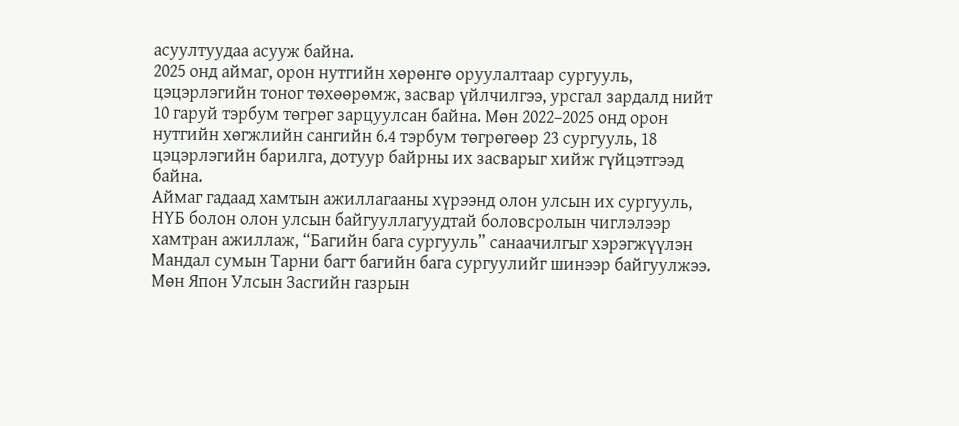асуултуудаа асууж байна.
2025 онд аймаг, орон нутгийн хөрөнгө оруулалтаар сургууль, цэцэрлэгийн тоног төхөөрөмж, засвар үйлчилгээ, урсгал зардалд нийт 10 гаруй тэрбум төгрөг зарцуулсан байна. Мөн 2022–2025 онд орон нутгийн хөгжлийн сангийн 6.4 тэрбум төгрөгөөр 23 сургууль, 18 цэцэрлэгийн барилга, дотуур байрны их засварыг хийж гүйцэтгээд байна.
Аймаг гадаад хамтын ажиллагааны хүрээнд олон улсын их сургууль, НҮБ болон олон улсын байгууллагуудтай боловсролын чиглэлээр хамтран ажиллаж, “Багийн бага сургууль” санаачилгыг хэрэгжүүлэн Мандал сумын Тарни багт багийн бага сургуулийг шинээр байгуулжээ. Мөн Япон Улсын Засгийн газрын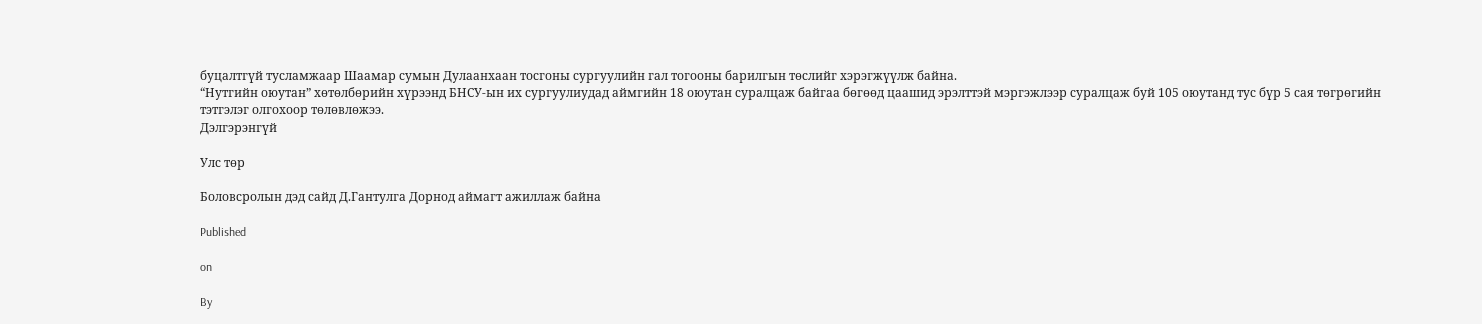буцалтгүй тусламжаар Шаамар сумын Дулаанхаан тосгоны сургуулийн гал тогооны барилгын төслийг хэрэгжүүлж байна.
“Нутгийн оюутан” хөтөлбөрийн хүрээнд БНСУ-ын их сургуулиудад аймгийн 18 оюутан суралцаж байгаа бөгөөд цаашид эрэлттэй мэргэжлээр суралцаж буй 105 оюутанд тус бүр 5 сая төгрөгийн тэтгэлэг олгохоор төлөвлөжээ.
Дэлгэрэнгүй

Улс төр

Боловсролын дэд сайд Д.Гантулга Дорнод аймагт ажиллаж байна

Published

on

By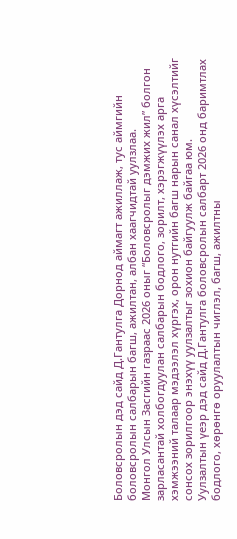Боловсролын дэд сайд Д.Гантулга Дорнод аймагт ажиллаж, тус аймгийн боловсролын салбарын багш, ажилтан, албан хаагчидтай уулзлаа.
Монгол Улсын Засгийн газраас 2026 оныг “Боловсролыг дэмжих жил” болгон зарласантай холбогдуулан салбарын бодлого, зорилт, хэрэгжүүлэх арга хэмжээний талаар мэдээлэл хүргэх, орон нутгийн багш нарын санал хүсэлтийг сонсох зорилгоор энэхүү уулзалтыг зохион байгуулж байгаа юм.
Уулзалтын үеэр дэд сайд Д.Гантулга боловсролын салбарт 2026 онд баримтлах бодлого, хөрөнгө оруулалтын чиглэл, багш, ажилтны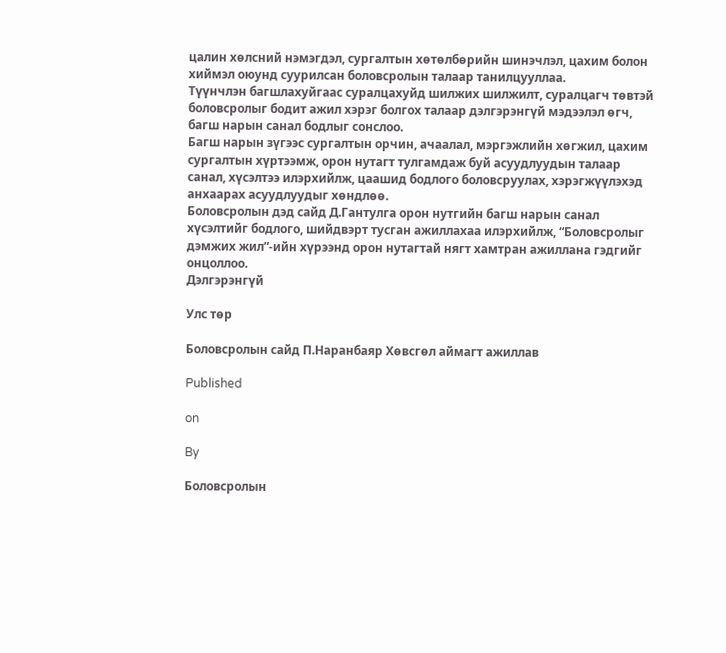цалин хөлсний нэмэгдэл, сургалтын хөтөлбөрийн шинэчлэл, цахим болон хиймэл оюунд суурилсан боловсролын талаар танилцууллаа.
Түүнчлэн багшлахуйгаас суралцахуйд шилжих шилжилт, суралцагч төвтэй боловсролыг бодит ажил хэрэг болгох талаар дэлгэрэнгүй мэдээлэл өгч, багш нарын санал бодлыг сонслоо.
Багш нарын зүгээс сургалтын орчин, ачаалал, мэргэжлийн хөгжил, цахим сургалтын хүртээмж, орон нутагт тулгамдаж буй асуудлуудын талаар санал, хүсэлтээ илэрхийлж, цаашид бодлого боловсруулах, хэрэгжүүлэхэд анхаарах асуудлуудыг хөндлөө.
Боловсролын дэд сайд Д.Гантулга орон нутгийн багш нарын санал хүсэлтийг бодлого, шийдвэрт тусган ажиллахаа илэрхийлж, “Боловсролыг дэмжих жил”-ийн хүрээнд орон нутагтай нягт хамтран ажиллана гэдгийг онцоллоо.
Дэлгэрэнгүй

Улс төр

Боловсролын сайд П.Наранбаяр Хөвсгөл аймагт ажиллав

Published

on

By

Боловсролын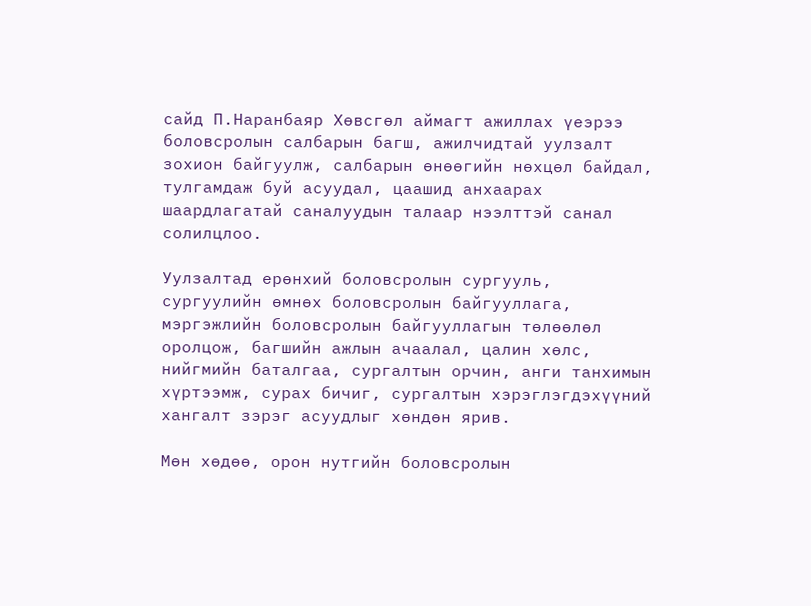сайд П.Наранбаяр Хөвсгөл аймагт ажиллах үеэрээ боловсролын салбарын багш, ажилчидтай уулзалт зохион байгуулж, салбарын өнөөгийн нөхцөл байдал, тулгамдаж буй асуудал, цаашид анхаарах шаардлагатай саналуудын талаар нээлттэй санал солилцлоо.

Уулзалтад ерөнхий боловсролын сургууль, сургуулийн өмнөх боловсролын байгууллага, мэргэжлийн боловсролын байгууллагын төлөөлөл оролцож, багшийн ажлын ачаалал, цалин хөлс, нийгмийн баталгаа, сургалтын орчин, анги танхимын хүртээмж, сурах бичиг, сургалтын хэрэглэгдэхүүний хангалт зэрэг асуудлыг хөндөн ярив.

Мөн хөдөө, орон нутгийн боловсролын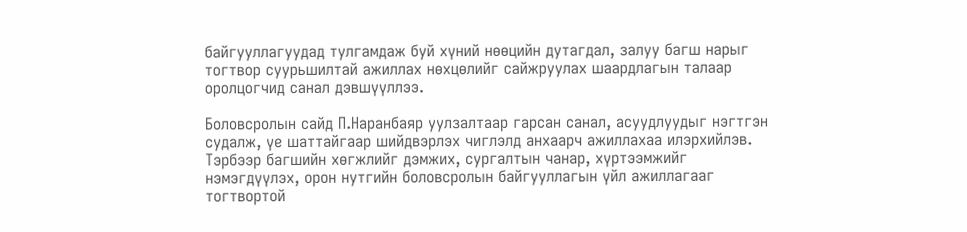байгууллагуудад тулгамдаж буй хүний нөөцийн дутагдал, залуу багш нарыг тогтвор суурьшилтай ажиллах нөхцөлийг сайжруулах шаардлагын талаар оролцогчид санал дэвшүүллээ.

Боловсролын сайд П.Наранбаяр уулзалтаар гарсан санал, асуудлуудыг нэгтгэн судалж, үе шаттайгаар шийдвэрлэх чиглэлд анхаарч ажиллахаа илэрхийлэв. Тэрбээр багшийн хөгжлийг дэмжих, сургалтын чанар, хүртээмжийг нэмэгдүүлэх, орон нутгийн боловсролын байгууллагын үйл ажиллагааг тогтвортой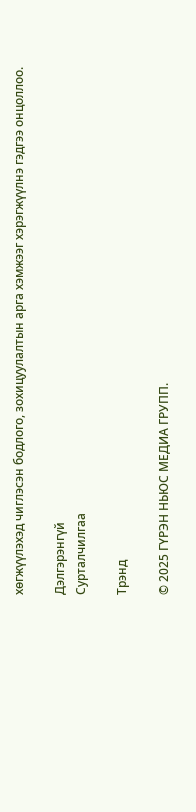хөгжүүлэхэд чиглэсэн бодлого, зохицуулалтын арга хэмжээг хэрэгжүүлнэ гэдгээ онцоллоо.

Дэлгэрэнгүй
Сурталчилгаа

Трэнд

© 2025 ГҮРЭН НЬЮС МЕДИА ГРУПП.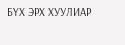БҮХ ЭРХ ХУУЛИАР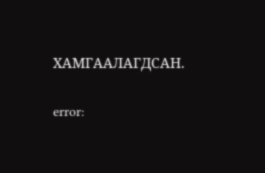ХАМГААЛАГДСАН.

error: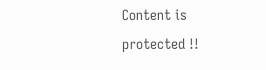Content is protected !!